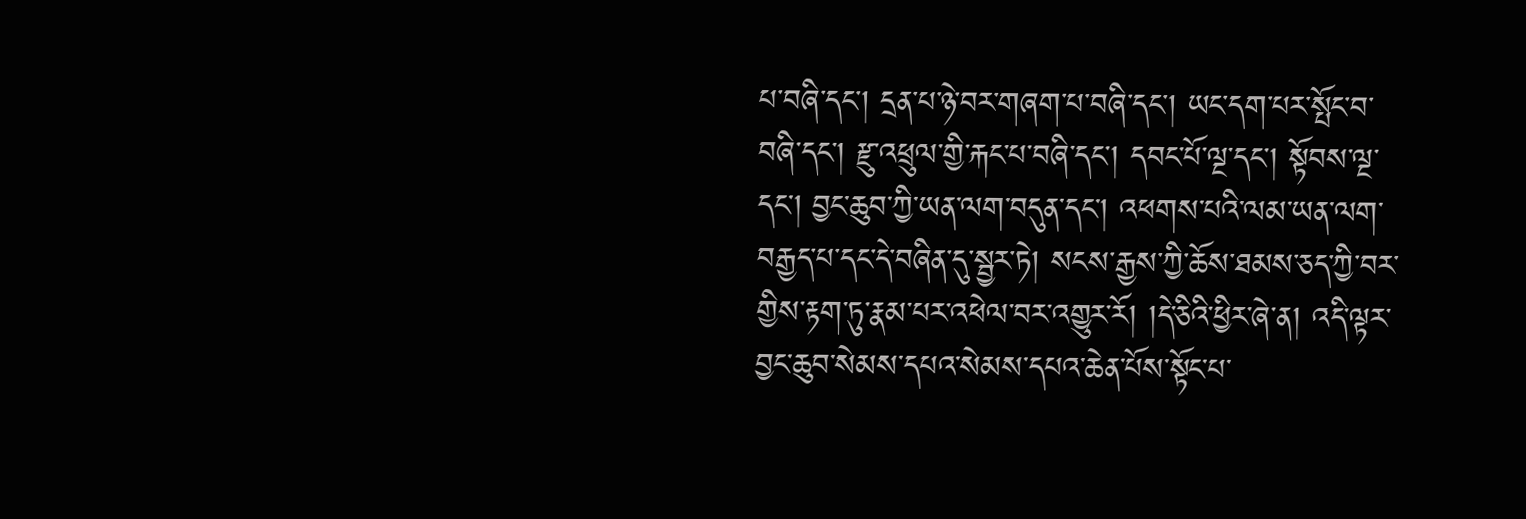པ་བཞི་དང་། དྲན་པ་ཉེ་བར་གཞག་པ་བཞི་དང་། ཡང་དག་པར་སྤོང་བ་བཞི་དང་། རྫུ་འཕྲུལ་གྱི་རྐང་པ་བཞི་དང་། དབང་པོ་ལྔ་དང་། སྟོབས་ལྔ་དང་། བྱང་ཆུབ་ཀྱི་ཡན་ལག་བདུན་དང་། འཕགས་པའི་ལམ་ཡན་ལག་བརྒྱད་པ་དང་དེ་བཞིན་དུ་སྦྱར་ཏེ། སངས་རྒྱས་ཀྱི་ཆོས་ཐམས་ཅད་ཀྱི་བར་གྱིས་རྟག་ཏུ་རྣམ་པར་འཕེལ་བར་འགྱུར་རོ། །དེ་ཅིའི་ཕྱིར་ཞེ་ན། འདི་ལྟར་བྱང་ཆུབ་སེམས་དཔའ་སེམས་དཔའ་ཆེན་པོས་སྟོང་པ་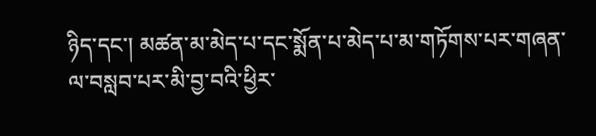ཉིད་དང་། མཚན་མ་མེད་པ་དང་སྨོན་པ་མེད་པ་མ་གཏོགས་པར་གཞན་ལ་བསླབ་པར་མི་བྱ་བའི་ཕྱིར་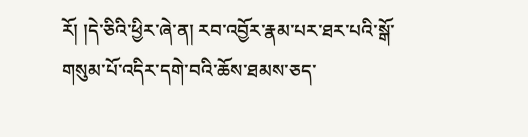རོ། །དེ་ཅིའི་ཕྱིར་ཞེ་ན། རབ་འབྱོར་རྣམ་པར་ཐར་པའི་སྒོ་གསུམ་པོ་འདིར་དགེ་བའི་ཆོས་ཐམས་ཅད་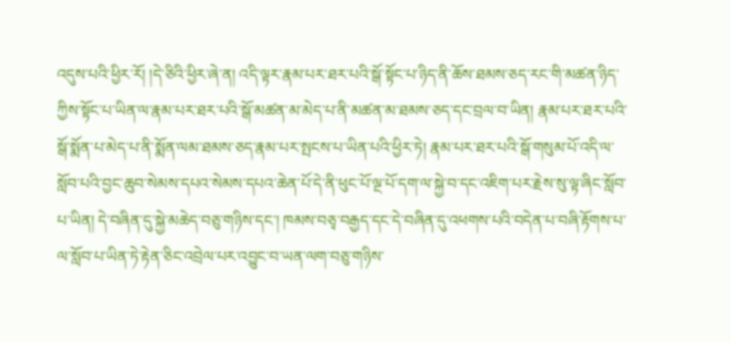འདུས་པའི་ཕྱིར་རོ། །དེ་ཅིའི་ཕྱིར་ཞེ་ན། འདི་ལྟར་རྣམ་པར་ཐར་པའི་སྒོ་སྟོང་པ་ཉིད་ནི་ཆོས་ཐམས་ཅད་རང་གི་མཚན་ཉིད་ཀྱིས་སྟོང་པ་ཡིན་ལ་རྣམ་པར་ཐར་པའི་སྒོ་མཚན་མ་མེད་པ་ནི་མཚན་མ་ཐམས་ཅད་དང་བྲལ་བ་ཡིན། རྣམ་པར་ཐར་པའི་སྒོ་སྨོན་པ་མེད་པ་ནི་སྨོན་ལམ་ཐམས་ཅད་རྣམ་པར་སྤངས་པ་ཡིན་པའི་ཕྱིར་ཏེ། རྣམ་པར་ཐར་པའི་སྒོ་གསུམ་པོ་འདི་ལ་སློབ་པའི་བྱང་ཆུབ་སེམས་དཔའ་སེམས་དཔའ་ཆེན་པོ་དེ་ནི་ཕུང་པོ་ལྔ་པོ་དག་ལ་སྐྱེ་བ་དང་འཇིག་པར་རྗེས་སུ་ལྟ་ཞིང་སློབ་པ་ཡིན། དེ་བཞིན་དུ་སྐྱེ་མཆེད་བཅུ་གཉིས་དང་། ཁམས་བཅྭ་བརྒྱད་དང་དེ་བཞིན་དུ་འཕགས་པའི་བདེན་པ་བཞི་རྟོགས་པ་ལ་སློབ་པ་ཡིན་ཏེ་རྟེན་ཅིང་འབྲེལ་པར་འབྱུང་བ་ཡན་ལག་བཅུ་གཉིས་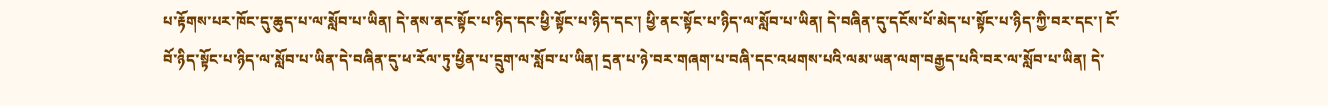པ་རྟོགས་པར་ཁོང་དུ་ཆུད་པ་ལ་སློབ་པ་ཡིན། དེ་ནས་ནང་སྟོང་པ་ཉིད་དང་ཕྱི་སྟོང་པ་ཉིད་དང་། ཕྱི་ནང་སྟོང་པ་ཉིད་ལ་སློབ་པ་ཡིན། དེ་བཞིན་དུ་དངོས་པོ་མེད་པ་སྟོང་པ་ཉིད་ཀྱི་བར་དང་། ངོ་བོ་ཉིད་སྟོང་པ་ཉིད་ལ་སློབ་པ་ཡིན་དེ་བཞིན་དུ་ཕ་རོལ་ཏུ་ཕྱིན་པ་དྲུག་ལ་སློབ་པ་ཡིན། དྲན་པ་ཉེ་བར་གཞག་པ་བཞི་དང་འཕགས་པའི་ལམ་ཡན་ལག་བརྒྱད་པའི་བར་ལ་སློབ་པ་ཡིན། དེ་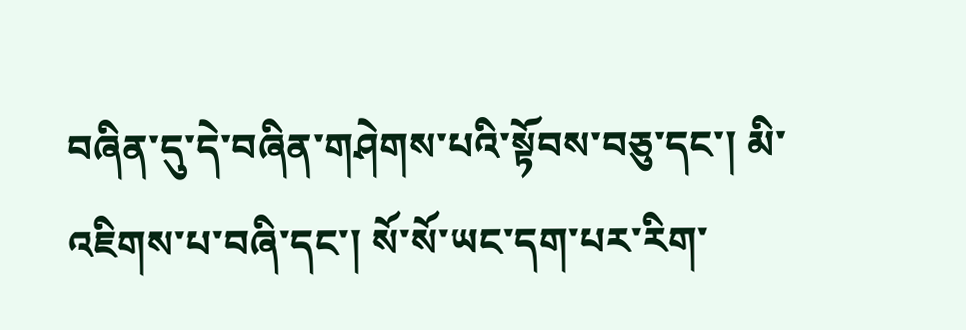བཞིན་དུ་དེ་བཞིན་གཤེགས་པའི་སྟོབས་བཅུ་དང་། མི་འཇིགས་པ་བཞི་དང་། སོ་སོ་ཡང་དག་པར་རིག་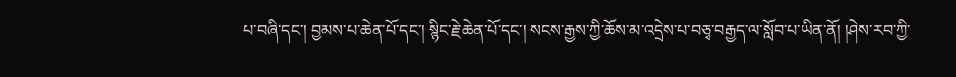པ་བཞི་དང་། བྱམས་པ་ཆེན་པོ་དང་། སྙིང་རྗེ་ཆེན་པོ་དང་། སངས་རྒྱས་ཀྱི་ཆོས་མ་འདྲེས་པ་བཅྭ་བརྒྱད་ལ་སློབ་པ་ཡིན་ནོ། །ཤེས་རབ་ཀྱི་